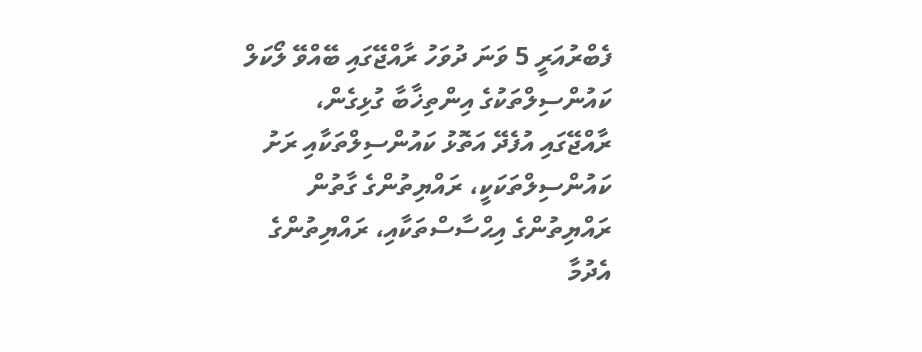ފެބްރުއަރީ 5 ވަނަ ދުވަހު ރާއްޖޭގައި ބޭއްވޭ ލޯކަލް ކައުންސިލްތަކުގެ އިންތިޚާބާ ގުޅިގެން، ރާއްޖޭގައި އުފެދޭ އަތޮޅު ކައުންސިލްތަކާއި ރަށު ކައުންސިލްތަކަކީ، ރައްޔިތުންގެ ގާތުން ރައްޔިތުންގެ އިޙްސާސްތަކާއި، ރައްޔިތުންގެ އެދުމާ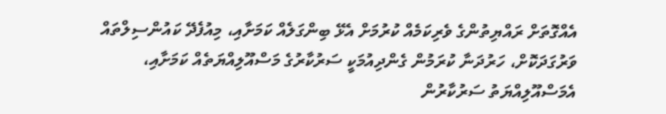އެއްގޮތަށް ރައްޔިތުންގެ ވެރިކަމެއް ކުރުމަށް އެޅޭ ބިންގަލެއް ކަމަށާއި، މިއުފެދޭ ކައުންސިލްތައް ވަރުގަދަކޮށް، ހަރުދަނާ ކުރަމުން ގެންދިއުމަކީ ސަރުކާރުގެ މަސްއޫލިއްޔަތެއް ކަމަށާއި، އެމަސްއޫލިއްޔަތު ސަރުކާރުން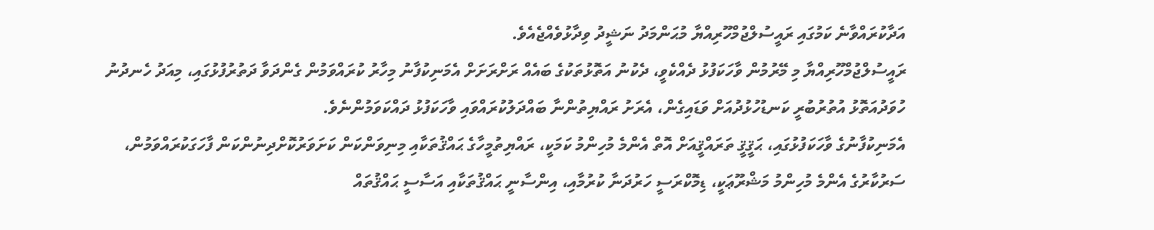އަދާކުރައްވާނެ ކަމުގައި ރައީސުލްޖުމްހޫރިއްޔާ މުޙަންމަދު ނަޝީދު ވިދާޅުވެއްޖެއެވެ.
ރައީސުލްޖުމްހޫރިއްޔާ މި މޭރުމުން ވާހަކަފުޅު ދެއްކެވީ، ދެކުނު އަތޮޅުތަކުގެ ބައެއް ރަށްރަށަށް އެމަނިކުފާނު މިހާރު ކުރައްވަމުން ގެންދަވާ ދަތުރުފުޅުގައި، މިއަދު ހެނދުނު ހުވަދުއަތޮޅު އުތުރުބުރީ ކަނޑުހުޅުދުއަށް ވަޑައިގެން، އެރަށު ރައްޔިތުންނާ ބައްދަލުކުރައްވައި ވާހަކަފުޅު ދައްކަވަމުންނެވެ.
އެމަނިކުފާނުގެ ވާހަކަފުޅުގައި، ޙަޤީޤީ ތަރައްޤީއަށް އޮތް އެންމެ މުހިންމު ކަމަކީ، ރައްޔިތުމީހާގެ ޙައްޤުތަކާއި މިނިވަންކަން ކަށަވަރުކޮށްދިނުންކަން ފާހަގަކުރައްވަމުން، ސަރުކާރުގެ އެންމެ މުހިންމު މަޝްރޫޢަކީ، ޑިމޮކްރަސީ ހަރުދަނާ ކުރުމާއި، އިންސާނީ ޙައްޤުތަކާއި އަސާސީ ޙައްޤުތައް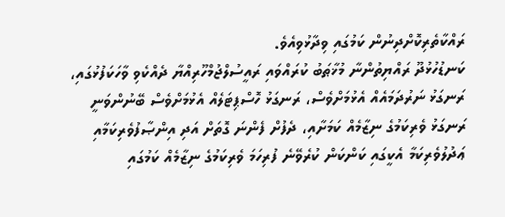ރައްކާތެރިކޮށްދިނުން ކަމުގައި ވިދާޅުވިއެވެ.
ކަނޑުހުޅުދޫ ރައްޔިތުންނާ މުޚާޠަބު ކުރައްވައި ރައީސުލްޖުމްހޫރިއްޔާ ދެއްކެވި ވާހަކަފުޅުގައި، ރަނގަޅު ނަރުދަމައެއް އެޅުމަށްވެސް، ރަނގަޅު ހޮސްޕިޓަލެއް އެޅުމަށްވެސް ބޭނުންވަނީ ރަނގަޅު ވެރިކަމުގެ ނިޒާމެއް ކަމަށާއި، ދެފުށް ފެންނަ ގޮތަށް އަދި އިންޞާފުވެރިކަމާއި ޢަދުލުވެރިކަމާ އެކީގައި ކަންކަން ކުރެވޭނެ ފުރިހަމަ ވެރިކަމުގެ ނިޒާމެއް ކަމުގައި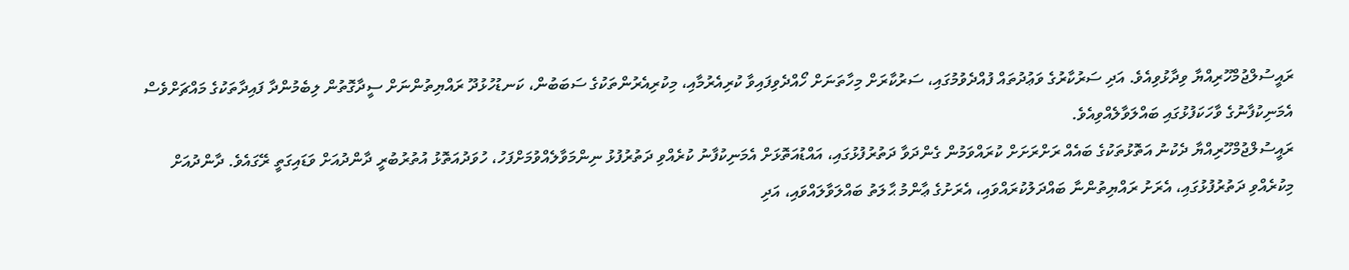ރައީސުލްޖުމްހޫރިއްޔާ ވިދާޅުވިއެވެ. އަދި ސަރުކާރުގެ ވަޢުދުތައް ފުއްދެވުމުގައި، ސަރުކާރަށް މިހާތަނަށް ހޯއްދެވިފައިވާ ކުރިއެރުމާއި، މިކުރިއެރުންތަކުގެ ސަބަބުން، ކަނޑުހުޅުދޫ ރައްޔިތުންނަށް ސީދާގޮތުން ލިބެމުންދާ ފައިދާތަކުގެ މައްޗަށްވެސް އެމަނިކުފާނުގެ ވާހަކަފުޅުގައި ބައްލަވާލެއްވިއެވެ.
ރައީސުލްޖުމްހޫރިއްޔާ ދެކުނު އަތޮޅުތަކުގެ ބައެއް ރަށްރަށަށް ކުރައްވަމުން ގެންދަވާ ދަތުރުފުޅުގައި، އައްޑުއަތޮޅަށް އެމަނިކުފާނު ކުރެއްވި ދަތުރުފުޅު ނިންމަވާލެއްވުމަށްފަހު، ހުވަދުއަތޮޅު އުތުރުބުރީ ދާންދުއަށް ވަޑައިގަތީ ރޭގައެވެ. ދާންދުއަށް މިކުރެއްވި ދަތުރުފުޅުގައި، އެރަށު ރައްޔިތުންނާ ބައްދަލުކުރައްވައި، އެރަށުގެ ޢާންމު ޙާލަތު ބައްލަވާލައްވައި، އަދި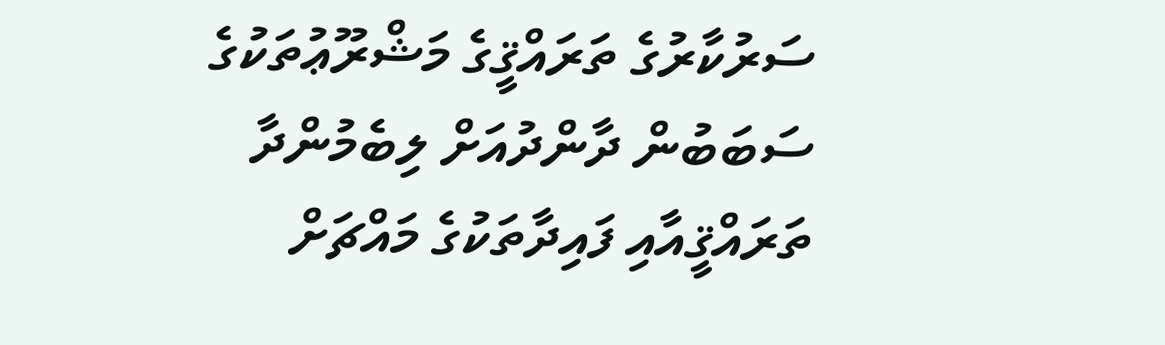ސަރުކާރުގެ ތަރައްޤީގެ މަޝްރޫޢުތަކުގެ ސަބަބުން ދާންދުއަށް ލިބެމުންދާ ތަރައްޤީއާއި ފައިދާތަކުގެ މައްޗަށް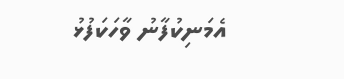އެމަނިކުފާނު ވާހަކަފުޅު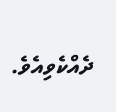ދެއްކެވިއެވެ.